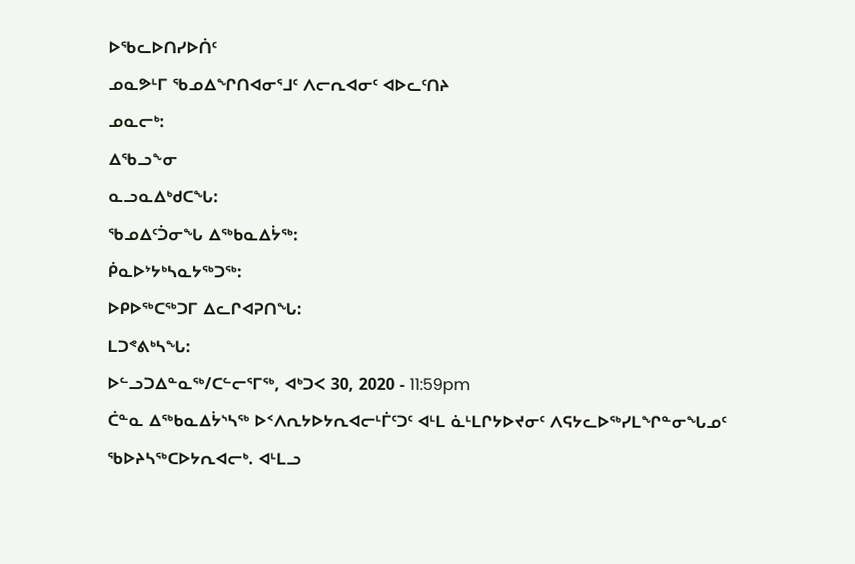ᐅᖃᓚᐅᑎᓯᐅᑏᑦ
ᓄᓇᕗᒻᒥ ᖃᓄᐃᖏᑎᐊᓂᕐᒧᑦ ᐱᓕᕆᐊᓂᑦ ᐊᐅᓚᑦᑎᔨ
ᓄᓇᓕᒃ:
ᐃᖃᓗᖕᓂ
ᓇᓗᓇᐃᒃᑯᑕᖓ:
ᖃᓄᐃᑦᑑᓂᖓ ᐃᖅᑲᓇᐃᔮᖅ:
ᑮᓇᐅᔾᔭᒃᓴᓇᔭᖅᑐᖅ:
ᐅᑭᐅᖅᑕᖅᑐᒥ ᐃᓚᒋᐊᕈᑎᖓ:
ᒪᑐᕝᕕᒃᓴᖓ:
ᐅᓪᓗᑐᐃᓐᓇᖅ/ᑕᓪᓕᕐᒥᖅ, ᐊᒃᑐᐸ 30, 2020 - 11:59pm
ᑖᓐᓇ ᐃᖅᑲᓇᐃᔮᔅᓴᖅ ᐅᑉᐱᕆᔭᐅᔭᕆᐊᓕᒻᒦᑦᑐᑦ ᐊᒻᒪ ᓈᒻᒪᒋᔭᐅᔪᓂᑦ ᐱᕋᔭᓚᐅᖅᓯᒪᖏᓐᓂᖓᓄᑦ ᖃᐅᔨᓴᖅᑕᐅᔭᕆᐊᓕᒃ. ᐊᒻᒪᓗ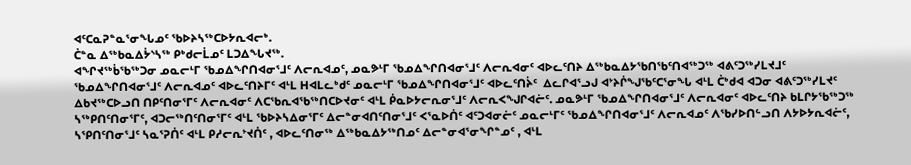ᐊᑦᑕᓇᕈᓐᓇᕐᓂᖓᓄᑦ ᖃᐅᔨᓴᖅᑕᐅᔭᕆᐊᓕᒃ.
ᑖᓐᓇ ᐃᖅᑲᓇᐃᔮᔅᓴᖅ ᑭᒃᑯᓕᒫᓄᑦ ᒪᑐᐃᖓᔪᖅ.
ᐊᖏᔪᖅᑳᖃᖅᑐᓂ ᓄᓇᓕᒻᒥ ᖃᓄᐃᖏᑎᐊᓂᕐᒧᑦ ᐱᓕᕆᐊᓄᑦ, ᓄᓇᕗᒻᒥ ᖃᓄᐃᖏᑎᐊᓂᕐᒧᑦ ᐱᓕᕆᐊᓂᑦ ᐊᐅᓚᑦᑎᔨ ᐃᖅᑲᓇᐃᔭᖃᑎᖃᑦᑎᐊᖅᑐᖅ ᐊᕕᑦᑐᖅᓯᒪᔪᒧᑦ ᖃᓄᐃᖏᑎᐊᓂᕐᒧᑦ ᐱᓕᕆᐊᓄᑦ ᐊᐅᓚᑦᑎᔨᒥᑦ ᐊᒻᒪ ᕼᐊᒪᓚᒃᑯᑦ ᓄᓇᓕᒻᒥ ᖃᓄᐃᖏᑎᐊᓂᕐᒧᑦ ᐊᐅᓚᑦᑎᔩᑦ  ᐃᓚᒋᐊᕐᓗᒍ ᐊᔾᔨᒌᖑᖃᑦᑕᕐᓂᖓ ᐊᒻᒪ ᑖᒃᑯᐊ ᐊᑐᓂ ᐊᕕᑦᑐᖅᓯᒪᔪᑦ ᐃᑲᔪᖅᑕᐅᓗᑎ ᑎᑭᑦᑎᓂᕐᒥᑦ ᐱᓕᕆᐊᓂᑦ ᐱᑕᖃᕆᐊᖃᖅᑎᑕᐅᔪᓂᑦ ᐊᒻᒪ ᑮᓇᐅᔭᓕᕆᓂᕐᒧᑦ ᐱᓕᕆᐸᖑᒋᐊᓖᑦ. ᓄᓇᕗᒻᒥ ᖃᓄᐃᖏᑎᐊᓂᕐᒧᑦ ᐱᓕᕆᐊᓂᑦ ᐊᐅᓚᑦᑎᔨ ᑲᒪᒋᔭᖃᖅᑐᖅ ᓴᖅᑭᑎᑦᑎᓂᕐᒥᑦ, ᐊᑐᓕᖅᑎᑦᑎᓂᕐᒥᑦ ᐊᒻᒪ ᖃᐅᔨᓴᐃᓂᕐᒥᑦ ᐃᓕᓐᓂᐊᑎᑦᑎᓂᕐᒧᑦ ᐸᕐᓇᐅᑏᑦ ᐊᑦᑐᐊᓂᓖᑦ ᓄᓇᓕᒻᒥᑦ ᖃᓄᐃᖏᑎᐊᓂᕐᒧᑦ ᐱᓕᕆᐊᓄᑦ ᐱᖃᓯᐅᑎᓪᓗᑎ ᐱᔭᐅᔭᕆᐊᓖᑦ, ᓴᕿᑎᑦᑎᓂᕐᒧᑦ ᓴᓇᕐᕈᑏᑦ ᐊᒻᒪ ᑭᓱᓕᕆᔾᔪᑏᑦ , ᐊᐅᓚᑦᑎᓂᖅ ᐃᖅᑲᓇᐃᔭᖅᑎᓄᑦ ᐃᓕᓐᓂᐊᕐᓂᖏᓐᓄᑦ , ᐊᒻᒪ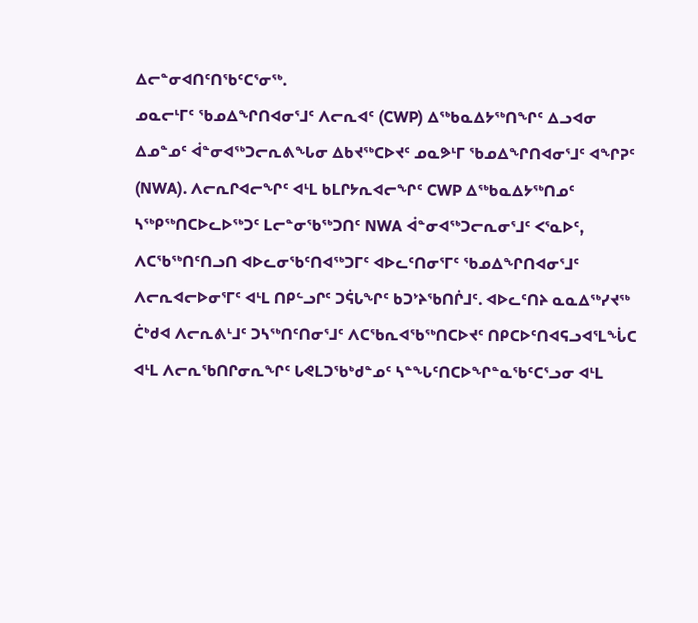ᐃᓕᓐᓂᐊᑎᑦᑎᖃᑦᑕᕐᓂᖅ.
ᓄᓇᓕᒻᒥᑦ ᖃᓄᐃᖏᑎᐊᓂᕐᒧᑦ ᐱᓕᕆᐊᑦ (CWP) ᐃᖅᑲᓇᐃᔭᖅᑎᖏᑦ ᐃᓗᐊᓂ ᐃᓄᓐᓄᑦ ᐋᓐᓂᐊᖅᑐᓕᕆᕕᖓᓂ ᐃᑲᔪᖅᑕᐅᔪᑦ ᓄᓇᕗᒻᒥ ᖃᓄᐃᖏᑎᐊᓂᕐᒧᑦ ᐊᖏᕈᑦ (NWA). ᐱᓕᕆᒋᐊᓕᖏᑦ ᐊᒻᒪ ᑲᒪᒋᔭᕆᐊᓕᖏᑦ CWP ᐃᖅᑲᓇᐃᔭᖅᑎᓄᑦ ᓴᖅᑭᖅᑎᑕᐅᓚᐅᖅᑐᑦ ᒪᓕᓐᓂᖃᖅᑐᑎᑦ NWA ᐋᓐᓂᐊᖅᑐᓕᕆᓂᕐᒧᑦ ᐸᕐᓇᐅᑦ, ᐱᑕᖃᖅᑎᑦᑎᓗᑎ ᐊᐅᓚᓂᖃᑦᑎᐊᖅᑐᒥᑦ ᐊᐅᓚᑦᑎᓂᕐᒥᑦ ᖃᓄᐃᖏᑎᐊᓂᕐᒧᑦ ᐱᓕᕆᐊᓕᐅᓂᕐᒥᑦ ᐊᒻᒪ ᑎᑭᓪᓗᒋᑦ ᑐᕌᒐᖏᑦ ᑲᑐᔾᔨᖃᑎᒌᒧᑦ. ᐊᐅᓚᑦᑎᔨ ᓇᓇᐃᖅᓯᔪᖅ ᑖᒃᑯᐊ ᐱᓕᕆᕕᒻᒧᑦ ᑐᓴᖅᑎᑦᑎᓂᕐᒧᑦ ᐱᑕᖃᕆᐊᖃᖅᑎᑕᐅᔪᑦ ᑎᑭᑕᐅᑦᑎᐊᕋᓗᐊᕐᒪᖔᑕ ᐊᒻᒪ ᐱᓕᕆᖃᑎᒋᓂᕆᖏᑦ ᒐᕙᒪᑐᖃᒃᑯᓐᓄᑦ ᓴᓐᖓᑦᑎᑕᐅᖏᓐᓇᖃᑦᑕᕐᓗᓂ ᐊᒻᒪ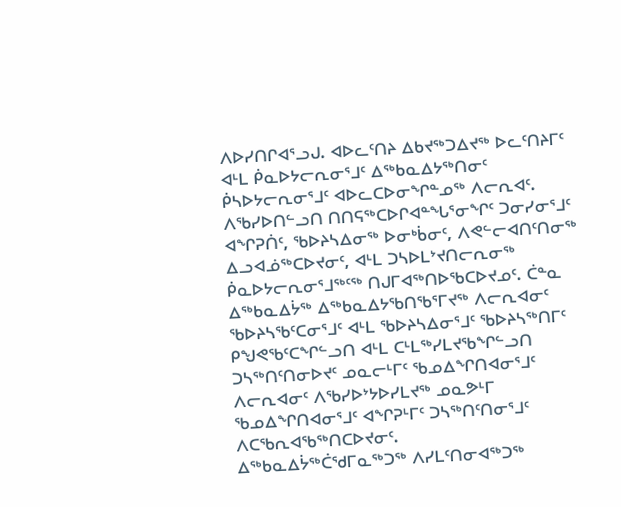ᐱᐅᓯᑎᒋᐊᕐᓗᒍ. ᐊᐅᓚᑦᑎᔨ ᐃᑲᔪᖅᑐᐃᔪᖅ ᐅᓚᑦᑎᔨᒥᑦ ᐊᒻᒪ ᑮᓇᐅᔭᓕᕆᓂᕐᒧᑦ ᐃᖅᑲᓇᐃᔭᖅᑎᓂᑦ ᑮᓴᐅᔭᓕᕆᓂᕐᒧᑦ ᐊᐅᓚᑕᐅᓂᖏᓐᓄᖅ ᐱᓕᕆᐊᑦ. ᐱᖃᓯᐅᑎᓪᓗᑎ ᑎᑎᕋᖅᑕᐅᒋᐊᓐᖓᕐᓂᖏᑦ ᑐᓂᓯᓂᕐᒧᑦ ᐊᖏᕈᑏᑦ, ᖃᐅᔨᓴᐃᓂᖅ ᐅᓂᒃᑳᓂᑦ, ᐱᕙᓪᓕᐊᑎᑦᑎᓂᖅ ᐃᓗᐊᓅᖅᑕᐅᔪᓂᑦ, ᐊᒻᒪ ᑐᓴᐅᒪᔾᔪᑎᓕᕆᓂᖅ ᑮᓇᐅᔭᓕᕆᓂᕐᒧᖅᑦᖅ ᑎᒍᒥᐊᖅᑎᐅᖃᑕᐅᔪᓄᑦ. ᑖᓐᓇ ᐃᖅᑲᓇᐃᔮᖅ ᐃᖅᑲᓇᐃᔭᖃᑎᖃᕐᒥᔪᖅ ᐱᓕᕆᐊᓂᑦ ᖃᐅᔨᓴᖃᑦᑕᓂᕐᒧᑦ ᐊᒻᒪ ᖃᐅᔨᓴᐃᓂᕐᒧᑦ ᖃᐅᔨᓴᖅᑎᒥᑦ ᑭᖑᕙᖃᑦᑕᖏᓪᓗᑎ ᐊᒻᒪ ᑕᒻᒪᖅᓯᒪᔪᖃᖏᓪᓗᑎ ᑐᓴᖅᑎᑦᑎᓂᐅᔪᑦ ᓄᓇᓕᒻᒥᑦ ᖃᓄᐃᖏᑎᐊᓂᕐᒧᑦ ᐱᓕᕆᐊᓂᑦ ᐱᖃᓯᐅᔾᔭᐅᓯᒪᔪᖅ ᓄᓇᕗᒻᒥ ᖃᓄᐃᖏᑎᐊᓂᕐᒧᑦ ᐊᖏᕈᒻᒥᑦ ᑐᓴᖅᑎᑦᑎᓂᕐᒧᑦ ᐱᑕᖃᕆᐊᖃᖅᑎᑕᐅᔪᓂᑦ.
ᐃᖅᑲᓇᐃᔮᖅᑖᖁᒥᓇᖅᑐᖅ ᐱᓯᒪᑦᑎᓂᐊᖅᑐᖅ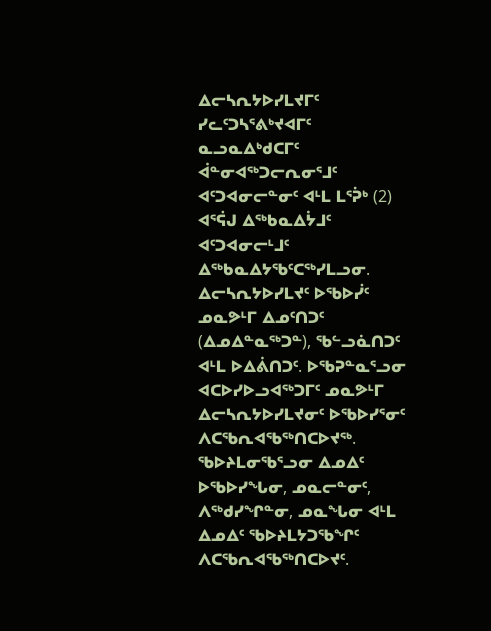ᐃᓕᓴᕆᔭᐅᓯᒪᔪᒥᑦ ᓯᓚᑦᑐᓴᕐᕕᒃᔪᐊᒥᑦ ᓇᓗᓇᐃᒃᑯᑕᒥᑦ ᐋᓐᓂᐊᖅᑐᓕᕆᓂᕐᒧᑦ ᐊᑦᑐᐊᓂᓕᓐᓂᑦ ᐊᒻᒪ ᒪᕐᕉᒃ (2) ᐊᕐᕌᒍ ᐃᖅᑲᓇᐃᔮᒧᑦ ᐊᑦᑐᐊᓂᓕᒻᒧᑦ ᐃᖅᑲᓇᐃᔭᖃᑦᑕᖅᓯᒪᓗᓂ.
ᐃᓕᓴᕆᔭᐅᓯᒪᔪᑦ ᐅᖃᐅᓰᑦ ᓄᓇᕗᒻᒥ ᐃᓄᑦᑎᑐᑦ (ᐃᓄᐃᓐᓇᖅᑐᓐ), ᖃᓪᓗᓈᑎᑐᑦ ᐊᒻᒪ ᐅᐃᕖᑎᑐᑦ. ᐅᖃᕈᓐᓇᕐᓗᓂ ᐊᑕᐅᓯᐅᓗᐊᖅᑐᒥᑦ ᓄᓇᕗᒻᒥ ᐃᓕᓴᕆᔭᐅᓯᒪᔪᓂᑦ ᐅᖃᐅᓯᕐᓂᑦ ᐱᑕᖃᕆᐊᖃᖅᑎᑕᐅᔪᖅ. ᖃᐅᔨᒪᓂᖃᕐᓗᓂ ᐃᓄᐃᑦ ᐅᖃᐅᓯᖓᓂ, ᓄᓇᓕᓐᓂᑦ, ᐱᖅᑯᓯᖏᓐᓂ, ᓄᓇᖓᓂ ᐊᒻᒪ ᐃᓄᐃᑦ ᖃᐅᔨᒪᔭᑐᖃᖏᑦ ᐱᑕᖃᕆᐊᖃᖅᑎᑕᐅᔪᑦ.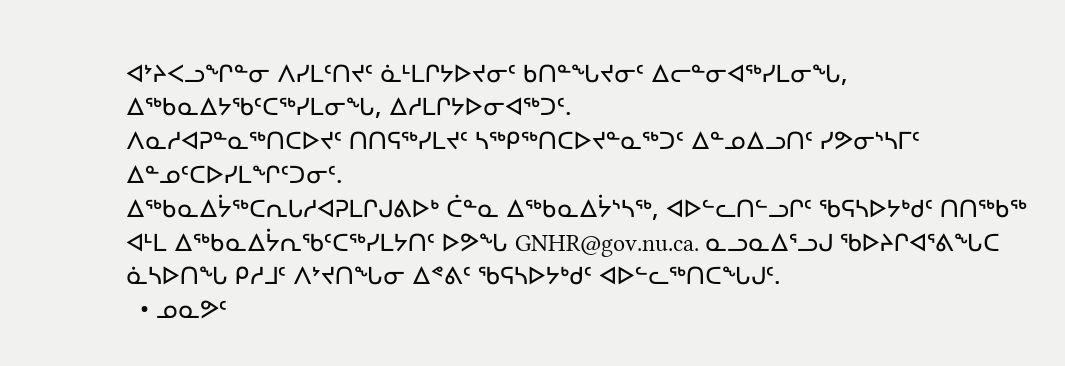ᐊᔾᔨᐸᓗᖏᓐᓂ ᐱᓯᒪᑦᑎᔪᑦ ᓈᒻᒪᒋᔭᐅᔪᓂᑦ ᑲᑎᓐᖓᔪᓂᑦ ᐃᓕᓐᓂᐊᖅᓯᒪᓂᖓ, ᐃᖅᑲᓇᐃᔭᖃᑦᑕᖅᓯᒪᓂᖓ, ᐃᓱᒪᒋᔭᐅᓂᐊᖅᑐᑦ.
ᐱᓇᓱᐊᕈᓐᓇᖅᑎᑕᐅᔪᑦ ᑎᑎᕋᖅᓯᒪᔪᑦ ᓴᖅᑭᖅᑎᑕᐅᔪᓐᓇᖅᑐᑦ ᐃᓐᓄᐃᓗᑎᑦ ᓯᕗᓂᔅᓴᒥᑦ ᐃᓐᓄᑦᑕᐅᓯᒪᖏᑦᑐᓂᑦ.
ᐃᖅᑲᓇᐃᔮᖅᑕᕆᒐᓱᐊᕈᒪᒋᒍᕕᐅᒃ ᑖᓐᓇ ᐃᖅᑲᓇᐃᔮᔅᓴᖅ, ᐊᐅᓪᓚᑎᓪᓗᒋᑦ ᖃᕋᓴᐅᔭᒃᑯᑦ ᑎᑎᖅᑲᖅ ᐊᒻᒪ ᐃᖅᑲᓇᐃᔮᕆᖃᑦᑕᖅᓯᒪᔭᑎᑦ ᐅᕗᖓ GNHR@gov.nu.ca. ᓇᓗᓇᐃᕐᓗᒍ ᖃᐅᔨᒋᐊᕐᕕᖓᑕ ᓈᓴᐅᑎᖓ ᑭᓱᒧᑦ ᐱᔾᔪᑎᖓᓂ ᐃᕝᕕᑦ ᖃᕋᓴᐅᔭᒃᑯᑦ ᐊᐅᓪᓚᖅᑎᑕᖓᒍᑦ.
  • ᓄᓇᕗᑦ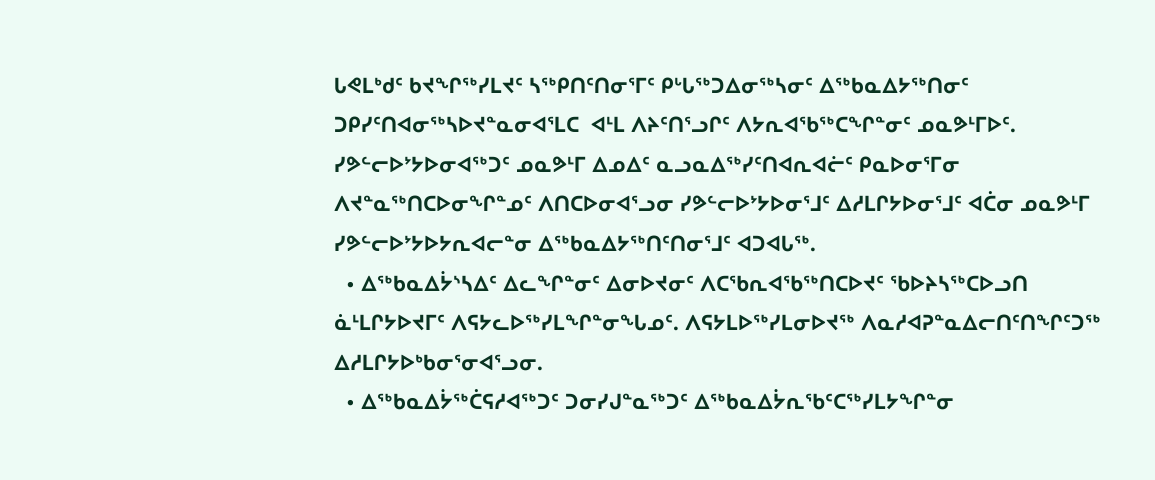ᒐᕙᒪᒃᑯᑦ ᑲᔪᖏᖅᓯᒪᔪᑦ ᓴᖅᑭᑎᑦᑎᓂᕐᒥᑦ ᑭᒡᒐᖅᑐᐃᓂᖅᓴᓂᑦ ᐃᖅᑲᓇᐃᔭᖅᑎᓂᑦ ᑐᑭᓯᑦᑎᐊᓂᖅᓴᐅᔪᓐᓇᓂᐊᕐᒪᑕ  ᐊᒻᒪ ᐱᔨᑦᑎᕐᓗᒋᑦ ᐱᔭᕆᐊᖃᖅᑕᖏᓐᓂᑦ ᓄᓇᕗᒻᒥᐅᑦ. ᓯᕗᓪᓕᐅᔾᔭᐅᓂᐊᖅᑐᑦ ᓄᓇᕗᒻᒥ ᐃᓄᐃᑦ ᓇᓗᓇᐃᖅᓯᑦᑎᐊᕆᐊᓖᑦ ᑭᓇᐅᓂᕐᒥᓂ ᐱᔪᓐᓇᖅᑎᑕᐅᓂᖏᓐᓄᑦ ᐱᑎᑕᐅᓂᐊᕐᓗᓂ ᓯᕗᓪᓕᐅᔾᔭᐅᓂᕐᒧᑦ ᐃᓱᒪᒋᔭᐅᓂᕐᒧᑦ ᐊᑖᓂ ᓄᓇᕗᒻᒥ ᓯᕗᓪᓕᐅᔾᔭᐅᔭᕆᐊᓕᓐᓂ ᐃᖅᑲᓇᐃᔭᖅᑎᑦᑎᓂᕐᒧᑦ ᐊᑐᐊᒐᖅ.
  • ᐃᖅᑲᓇᐃᔮᔅᓴᐃᑦ ᐃᓚᖏᓐᓂᑦ ᐃᓂᐅᔪᓂᑦ ᐱᑕᖃᕆᐊᖃᖅᑎᑕᐅᔪᑦ ᖃᐅᔨᓴᖅᑕᐅᓗᑎ ᓈᒻᒪᒋᔭᐅᔪᒥᑦ ᐱᕋᔭᓚᐅᖅᓯᒪᖏᓐᓂᖓᓄᑦ. ᐱᕋᔭᒪᐅᖅᓯᒪᓂᐅᔪᖅ ᐱᓇᓱᐊᕈᓐᓇᐃᓕᑎᑦᑎᖏᑦᑐᖅ ᐃᓱᒪᒋᔭᐅᒃᑲᓂᕐᓂᐊᕐᓗᓂ.
  • ᐃᖅᑲᓇᐃᔮᖅᑖᕋᓱᐊᖅᑐᑦ ᑐᓂᓯᒍᓐᓇᖅᑐᑦ ᐃᖅᑲᓇᐃᔮᕆᖃᑦᑕᖅᓯᒪᔭᖏᓐᓂ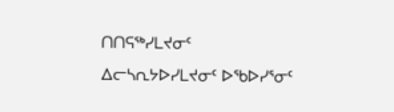ᑎᑎᕋᖅᓯᒪᔪᓂᑦ ᐃᓕᓴᕆᔭᐅᓯᒪᔪᓂᑦ ᐅᖃᐅᓯᕐᓂᑦ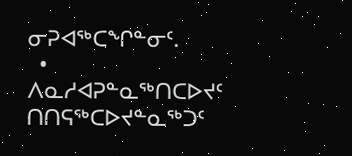ᓂᕈᐊᖅᑕᖏᓐᓂᑦ.
  • ᐱᓇᓱᐊᕈᓐᓇᖅᑎᑕᐅᔪᑦ ᑎᑎᕋᖅᑕᐅᔪᓐᓇᖅᑐᑦ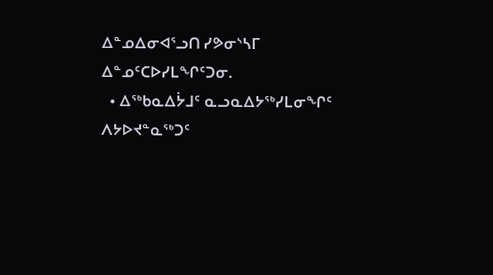ᐃᓐᓄᐃᓂᐊᕐᓗᑎ ᓯᕗᓂᔅᓴᒥ ᐃᓐᓄᑦᑕᐅᓯᒪᖏᑦᑐᓂ.
  • ᐃᖅᑲᓇᐃᔮᒧᑦ ᓇᓗᓇᐃᔭᖅᓯᒪᓂᖏᑦ ᐱᔭᐅᔪᓐᓇᖅᑐᑦ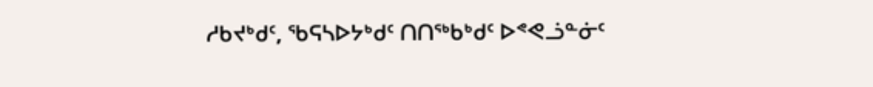ᓱᑲᔪᒃᑯᑦ, ᖃᕋᓴᐅᔭᒃᑯᑦ ᑎᑎᖅᑲᒃᑯᑦ ᐅᕝᕙᓘᓐᓃᑦ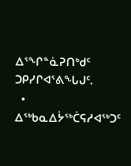ᐃᕐᖏᓐᓈᕈᑎᒃᑯᑦ ᑐᑭᓯᒋᐊᕐᕕᖓᒍᑦ.
  • ᐃᖅᑲᓇᐃᔮᖅᑖᕋᓱᐊᖅᑐᑦ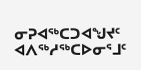ᓂᕈᐊᖅᑕᑐᐊᖑᔪᑦ ᐊᐱᖅᓱᖅᑕᐅᓂᕐᒧᑦ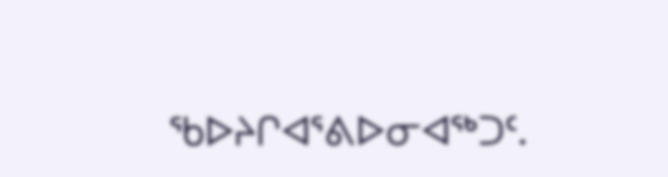ᖃᐅᔨᒋᐊᕐᕕᐅᓂᐊᖅᑐᑦ.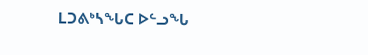ᒪᑐᕕᒃᓴᖓᑕ ᐅᓪᓗᖓ